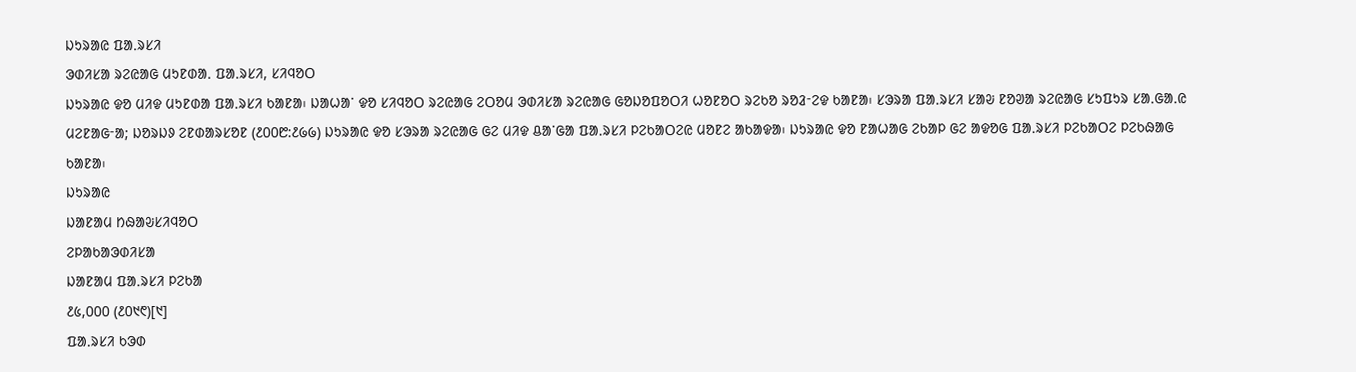ᱡᱩᱨᱟᱭ ᱯᱟᱹᱨᱥᱤ
ᱳᱰᱤᱥᱟ ᱨᱮᱭᱟᱜ ᱢᱩᱱᱰᱟᱹ ᱯᱟᱹᱨᱥᱤ, ᱥᱤᱧᱚᱛ
ᱡᱩᱨᱟᱭ ᱫᱚ ᱢᱤᱫ ᱢᱩᱱᱰᱟ ᱯᱟᱹᱨᱥᱤ ᱠᱟᱱᱟ᱾ ᱡᱟᱦᱟᱸ ᱫᱚ ᱥᱤᱧᱚᱛ ᱨᱮᱭᱟᱜ ᱮᱛᱚᱢ ᱳᱰᱤᱥᱟ ᱨᱮᱭᱟᱜ ᱜᱚᱡᱚᱯᱚᱛᱤ ᱦᱚᱱᱚᱛ ᱨᱮᱠᱚ ᱨᱚᱲᱼᱮᱫ ᱠᱟᱱᱟ᱾ ᱥᱳᱨᱟ ᱯᱟᱹᱨᱥᱤ ᱥᱟᱶ ᱱᱚᱣᱟ ᱨᱮᱭᱟᱜ ᱥᱩᱯᱩᱨ ᱥᱟᱹᱜᱟᱹᱭ ᱢᱮᱱᱟᱜᱼᱟ; ᱡᱚᱨᱡᱽ ᱮᱱᱰᱟᱨᱥᱚᱱ (᱒᱐᱐᱘:᱒᱙᱙) ᱡᱩᱨᱟᱭ ᱫᱚ ᱥᱳᱨᱟ ᱨᱮᱭᱟᱜ ᱜᱮ ᱢᱤᱫ ᱪᱟᱸᱜᱟ ᱯᱟᱹᱨᱥᱤ ᱞᱮᱠᱟᱛᱮᱭ ᱢᱚᱱᱮ ᱟᱠᱟᱫᱟ᱾ ᱡᱩᱨᱟᱭ ᱫᱚ ᱱᱟᱦᱟᱜ ᱮᱠᱟᱞ ᱜᱮ ᱟᱫᱚᱜ ᱯᱟᱹᱨᱥᱤ ᱞᱮᱠᱟᱛᱮ ᱞᱮᱠᱷᱟᱜ ᱠᱟᱱᱟ᱾
ᱡᱩᱨᱟᱭ
ᱡᱟᱱᱟᱢ ᱴᱷᱟᱶᱥᱤᱧᱚᱛ
ᱮᱞᱟᱠᱟᱳᱰᱤᱥᱟ
ᱡᱟᱱᱟᱢ ᱯᱟᱹᱨᱥᱤ ᱞᱮᱠᱟ
᱒᱕,᱐᱐᱐ (᱒᱐᱑᱖)[᱑]
ᱯᱟᱹᱨᱥᱤ ᱠᱳᱰ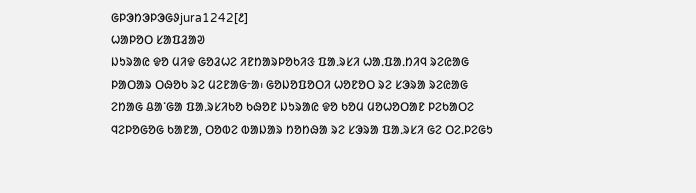ᱜᱞᱳᱴᱳᱞᱳᱜᱽjura1242[᱒]
ᱦᱟᱞᱚᱛ ᱥᱟᱯᱲᱟᱣ
ᱡᱩᱨᱟᱭ ᱫᱚ ᱢᱤᱫ ᱜᱚᱲᱦᱮ ᱤᱱᱴᱟᱨᱞᱚᱠᱤᱝ ᱯᱟᱹᱨᱥᱤ ᱦᱟᱹᱯᱟᱹᱴᱤᱧ ᱨᱮᱭᱟᱜ ᱞᱟᱛᱟᱨ ᱛᱷᱚᱠ ᱨᱮ ᱢᱮᱱᱟᱜᱼᱟ᱾ ᱜᱚᱡᱚᱯᱚᱛᱤ ᱦᱚᱱᱚᱛ ᱨᱮ ᱥᱳᱨᱟ ᱨᱮᱭᱟᱜ ᱮᱴᱟᱜ ᱪᱟᱸᱜᱟ ᱯᱟᱹᱨᱥᱤᱠᱚ ᱠᱷᱚᱱ ᱡᱩᱨᱟᱭ ᱫᱚ ᱠᱚᱢ ᱢᱚᱦᱚᱛᱟᱱ ᱞᱮᱠᱟᱛᱮ ᱧᱮᱞᱚᱜᱚᱜ ᱠᱟᱱᱟ, ᱛᱚᱵᱮ ᱵᱟᱡᱟᱨ ᱴᱚᱴᱷᱟ ᱨᱮ ᱥᱳᱨᱟ ᱯᱟᱹᱨᱥᱤ ᱜᱮ ᱛᱮᱹᱞᱮᱜᱩ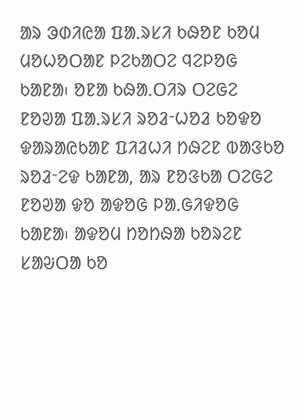ᱟᱨ ᱳᱰᱤᱭᱟ ᱯᱟᱹᱨᱥᱤ ᱠᱷᱚᱱ ᱠᱚᱢ ᱢᱚᱦᱚᱛᱟᱱ ᱞᱮᱠᱟᱛᱮ ᱧᱮᱞᱚᱜ ᱠᱟᱱᱟ᱾ ᱚᱱᱟ ᱠᱷᱟᱹᱛᱤᱨ ᱛᱮᱜᱮ ᱱᱚᱣᱟ ᱯᱟᱹᱨᱥᱤ ᱨᱚᱲᱼᱦᱚᱲ ᱠᱚᱫᱚ ᱫᱟᱨᱟᱭᱠᱟᱱ ᱯᱤᱲᱦᱤ ᱴᱷᱮᱱ ᱵᱟᱝᱠᱚ ᱨᱚᱲᱼᱮᱫ ᱠᱟᱱᱟ, ᱟᱨ ᱱᱚᱝᱠᱟ ᱛᱮᱜᱮ ᱱᱚᱣᱟ ᱫᱚ ᱟᱫᱚᱜ ᱞᱟᱹᱜᱤᱫᱚᱜ ᱠᱟᱱᱟ᱾ ᱟᱫᱚᱢ ᱴᱚᱴᱷᱟ ᱠᱚᱨᱮᱱ ᱥᱟᱶᱛᱟ ᱠᱚ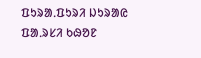ᱯᱩᱨᱟᱹᱯᱩᱨᱤ ᱡᱩᱨᱟᱭ ᱯᱟᱹᱨᱥᱤ ᱠᱷᱚᱱ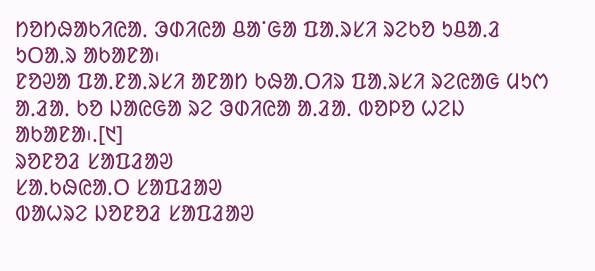ᱴᱚᱴᱷᱟᱠᱤᱭᱟᱹ ᱳᱰᱤᱭᱟ ᱪᱟᱸᱜᱟ ᱯᱟᱹᱨᱥᱤ ᱨᱮᱠᱚ ᱩᱪᱟᱹᱲ ᱩᱛᱟᱹᱨ ᱟᱠᱟᱱᱟ᱾
ᱱᱚᱣᱟ ᱯᱟᱹᱱᱟᱹᱨᱥᱤ ᱟᱱᱟᱴ ᱠᱷᱟᱹᱛᱤᱨ ᱯᱟᱹᱨᱥᱤ ᱨᱮᱭᱟᱜ ᱢᱩᱬ ᱟᱹᱲᱟᱹ ᱠᱚ ᱡᱟᱭᱜᱟ ᱨᱮ ᱳᱰᱤᱭᱟ ᱟᱹᱲᱟᱹ ᱵᱚᱞᱚ ᱦᱮᱡ ᱟᱠᱟᱱᱟ᱾.[᱑]
ᱨᱚᱱᱚᱲ ᱥᱟᱯᱲᱟᱣ
ᱥᱟᱹᱠᱷᱭᱟᱹᱛ ᱥᱟᱯᱲᱟᱣ
ᱵᱟᱦᱨᱮ ᱡᱚᱱᱚᱲ ᱥᱟᱯᱲᱟᱣ